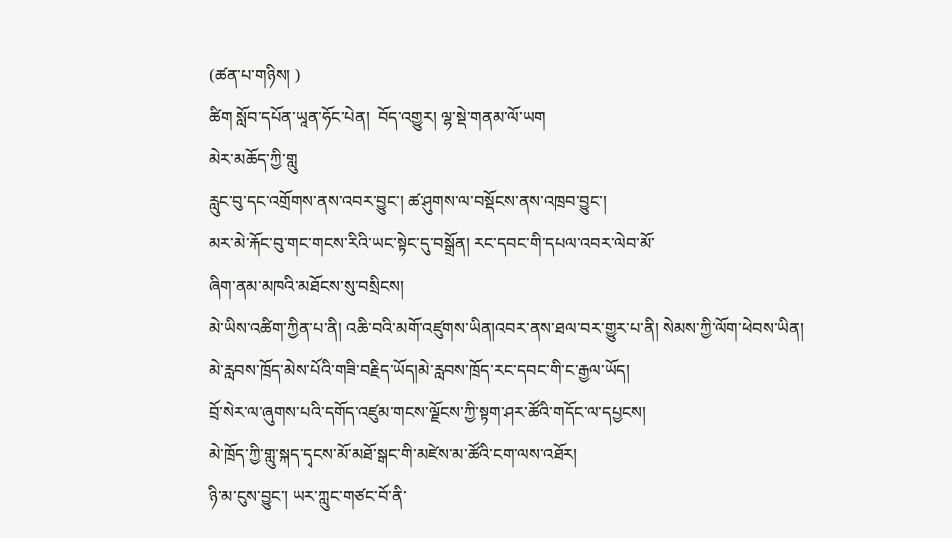(ཚན་པ་གཉིས། )
ཚིག སློབ་དཔོན་ཡཱན་ཧོང་པེན།  བོད་འགྱུར། ལྷ་སྡེ་གནམ་ལོ་ཡག
མེར་མཆོད་ཀྱི་གླུ
རླུང་བུ་དང་འགྲོགས་ནས་འབར་བྱུང་། ཚ་ཤུགས་ལ་བསྡོངས་ནས་འཁྲབ་བྱུང་།
མར་མེ་རྐོང་བུ་གང་གངས་རིའི་ཡང་སྟེང་དུ་བསྒྲོན། རང་དབང་གི་དཔལ་འབར་ལེབ་མོ་
ཞིག་ནམ་མཁའི་མཐོངས་སུ་བསྲིངས།
མེ་ཡིས་འཚིག་ཀྱིན་པ་ནི། འཆི་བའི་མགོ་འཛུགས་ཡིན།འབར་ནས་ཐལ་བར་གྱུར་པ་ནི། སེམས་ཀྱི་ལོག་ཕེབས་ཡིན།
མེ་རླབས་ཁྲོད་མེས་པོའི་གཟི་བརྗིད་ཡོད།མེ་རླབས་ཁྲོད་རང་དབང་གི་ང་རྒྱལ་ཡོད།
བྲོ་སེར་ལ་ཞུགས་པའི་དགོད་འཛུམ་གངས་ལྗོངས་ཀྱི་སྟག་ཤར་ཚོའི་གདོང་ལ་དཔྱངས།
མེ་ཁྲོད་ཀྱི་གླུ་སྐད་དྭངས་མོ་མཐོ་སྒང་གི་མཛེས་མ་ཚོའི་ངག་ལས་འཐོར།
ཉི་མ་ངུས་བྱུང་། ཡར་ཀླུང་གཙང་བོ་ནི་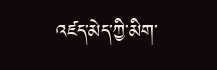འཛད་མེད་ཀྱི་མིག་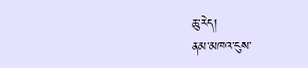ཆུ་རེད།
ནམ་མཁའ་ངུས་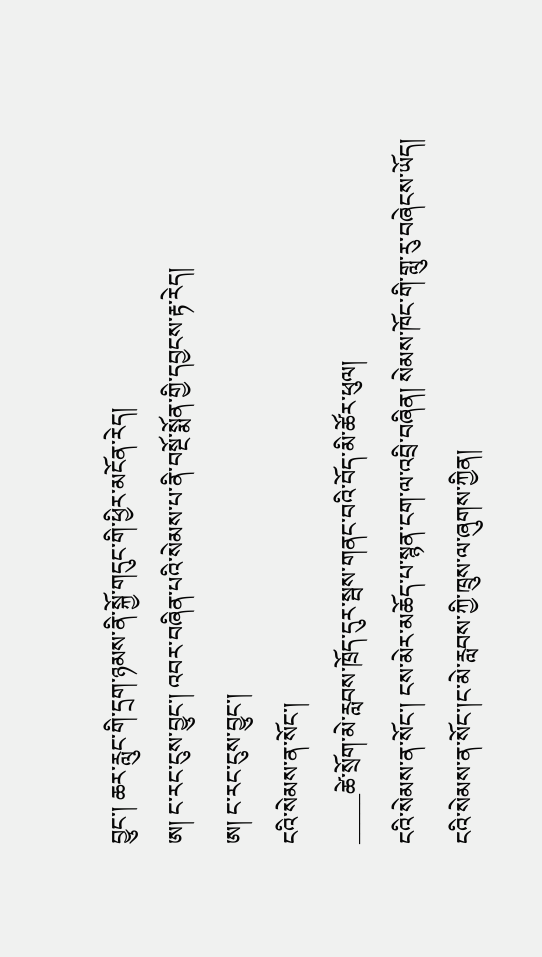བྱུང་། ཆར་རླུང་གི་དྲག་ཉམས་ནི་སྐྱོ་གདུང་གི་ཕྱིར་མངོན་རེད།
ཨ། ང་རང་ངུས་བྱུང་། འབར་བཞིན་པའི་སེམས་པ་ནི་བསྔོ་སྨོན་གྱི་དབྱངས་རྟ་རེད།
ཨ། ང་རང་ངུས་བྱུང་།
ངའི་སེམས་ན་སོང་།
_____ཚེ་སྲོག་མེ་རླབས་ཁྲོད་དུར་སྦས་གནང་བའི་བོད་མི་ཚོར་ཕུལ།
ངའི་སེམས་ན་སོང་། ངས་མེར་མཆོད་པ་སྙན་ངག་ལ་འབྲི་བཞིན། སེམས་ཁོང་གི་གླུ་རུ་བཞེངས་ཡོད།
ངའི་སེམས་ན་སོང་།ང་མེ་རླབས་ཀྱི་ཁྲུས་ལ་ཞུགས་ཀྱིན།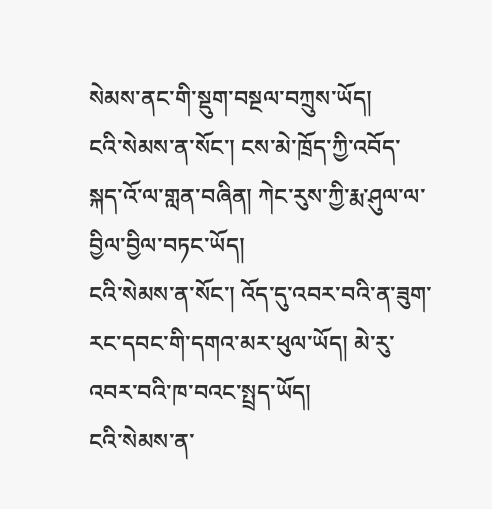སེམས་ནང་གི་སྡུག་བསྔལ་བཀྲུས་ཡོད།
ངའི་སེམས་ན་སོང་། ངས་མེ་ཁྲོད་ཀྱི་འབོད་སྐད་འོ་ལ་གླན་བཞིན། ཀེང་རུས་ཀྱི་རྨ་ཤུལ་ལ་བྱིལ་བྱིལ་བཏང་ཡོད།
ངའི་སེམས་ན་སོང་། འོད་དུ་འབར་བའི་ན་ཟུག་རང་དབང་གི་དགའ་མར་ཕུལ་ཡོད། མེ་རུ་འབར་བའི་ཁ་བའང་སྤྲད་ཡོད།
ངའི་སེམས་ན་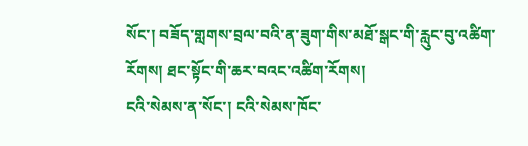སོང་། བཟོད་གླགས་བྲལ་བའི་ན་ཟུག་གིས་མཐོ་སྒང་གི་རླུང་བུ་འཚིག་རོགས། ཐང་སྟོང་གི་ཆར་བའང་འཚིག་རོགས།
ངའི་སེམས་ན་སོང་། ངའི་སེམས་ཁོང་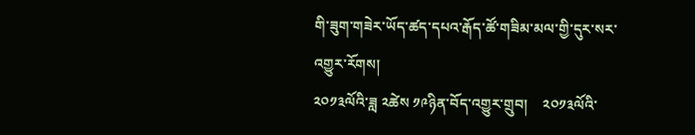གི་ཟུག་གཟེར་ཡོད་ཚད་དཔའ་རྒོད་ཚོ་གཟིམ་མལ་གྱི་དུར་སར་འགྱུར་རོགས།
༢༠༡༣ལོའི་ཟླ ༢ཚེས ༡༩ཉིན་བོད་འགྱུར་གྲུབ།    ༢༠༡༣ལོའི་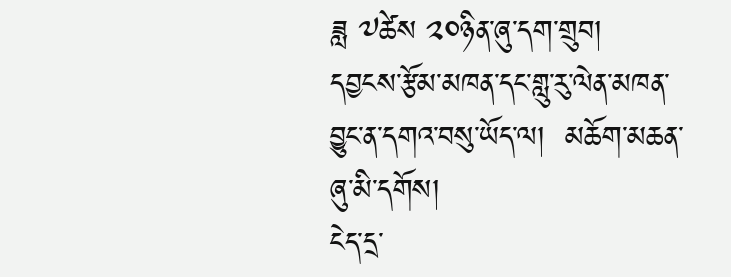ཟླ ༧ཚེས ༢༠ཉིན་ཞུ་དག་གྲུབ།
དབྱངས་རྩོམ་མཁན་དང་གླུ་རུ་ལེན་མཁན་བྱུང་ན་དགའ་བསུ་ཡོད་ལ།  མཆོག་མཆན་ཞུ་མི་དགོས།
ངེད་དྲ་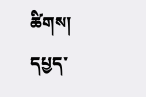ཚིགས།
དཔྱད་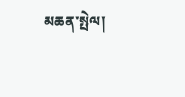མཆན་སྤེལ།